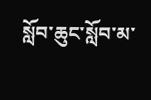སློབ་ཆུང་སློབ་མ་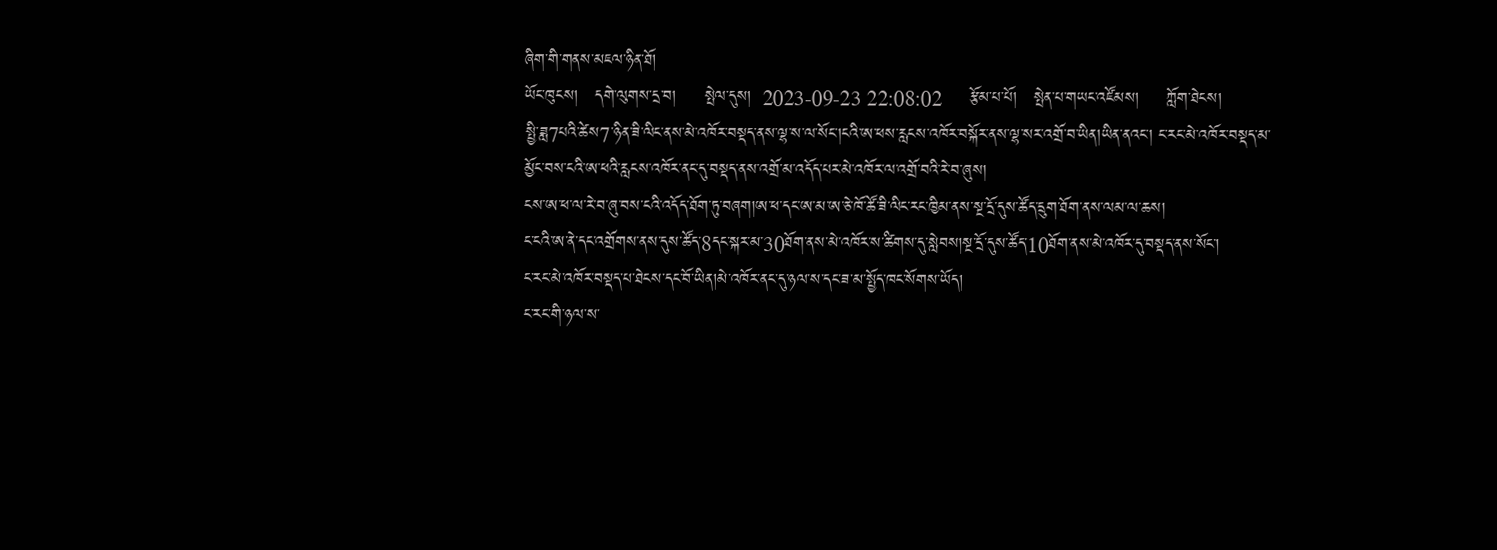ཞིག་གི་གནས་མཇལ་ཉིན་ཐོ།
ཡོང་ཁུངས།   དགེ་ལུགས་དྲ་བ།     སྤེལ་དུས།  2023-09-23 22:08:02     རྩོམ་པ་པོ།   སྤེན་པ་གཡང་འཛོམས།     ཀློག་ཐེངས།
སྤྱི་ཟླ7པའི་ཚེས7་ཉིན་ཟི་ལིང་ནས་མེ་འཁོར་བསྡད་ནས་ལྷ་ས་ལ་སོང་།ངའི་ཨ་ཕས་རླངས་འཁོར་བསྐོར་ནས་ལྷ་སར་འགྲོ་བ་ཡིན།ཡིན་ནའང་། ང་རང་མེ་འཁོར་བསྡད་མ་མྱོང་བས་ངའི་ཨ་ཕའི་རླངས་འཁོར་ནང་དུ་བསྡད་ནས་འགྲོ་མ་འདོད་པར་མེ་འཁོར་ལ་འགྲོ་བའི་རེ་བ་ཞུས།
ངས་ཨ་ཕ་ལ་རེ་བ་ཞུ་བས་ངའི་འདོད་ཐོག་ཏུ་བཞག།ཨ་ཕ་དང་ཨ་མ་ཨ་ཅེ་ཁོ་ཚོ་ཟི་ལིང་རང་ཁྱིམ་ནས་སྔ་དྲོ་དུས་ཚོད་དྲུག་ཐོག་ནས་ལམ་ལ་ཆས།
ང་ངའི་ཨ་ནེ་དང་འགྲོགས་ནས་དུས་ཚོད་8དང་སྐར་མ་30ཐོག་ནས་མེ་འཁོར་ས་ཚིགས་དུ་སླེབས།སྔ་དྲོ་དུས་ཚོད་10ཐོག་ནས་མེ་འཁོར་དུ་བསྡད་ནས་སོང་།
ང་རང་མེ་འཁོར་བསྡད་པ་ཐེངས་དང་བོ་ཡིན།མེ་འཁོར་ནང་དུ་ཉལ་ས་དང་ཟ་མ་སྤྱོད་ཁང་སོགས་ཡོད།
ང་རང་གི་ཉལ་ས་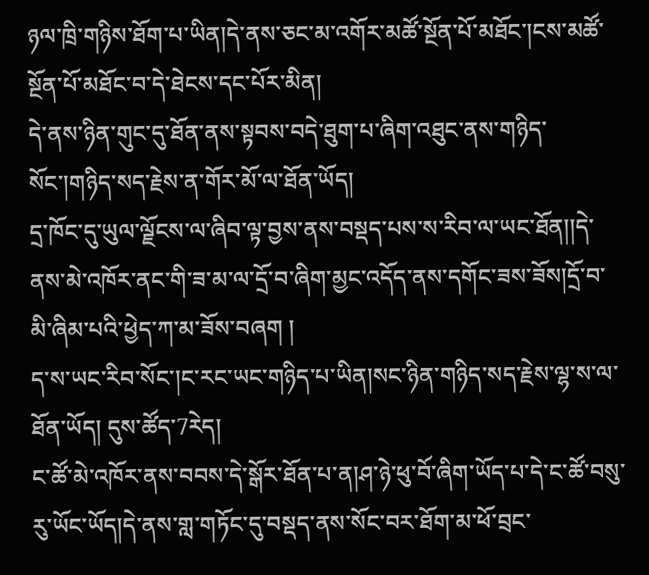ཉལ་ཁྲི་གཉིས་ཐོག་པ་ཡིན།དེ་ནས་ཅང་མ་འགོར་མཚོ་སྔོན་པོ་མཐོང་།ངས་མཚོ་སྔོན་པོ་མཐོང་བ་དེ་ཐེངས་དང་པོར་མིན།
དེ་ནས་ཉིན་གུང་དུ་ཐོན་ནས་སྟབས་བདེ་ཐུག་པ་ཞིག་འཐུང་ནས་གཉིད་སོང་།གཉིད་སད་རྗེས་ན་གོར་མོ་ལ་ཐོན་ཡོད།
དྲ་ཁོང་དུ་ཡུལ་ལྗོངས་ལ་ཞིབ་ལྟ་བྱས་ནས་བསྡད་པས་ས་རིབ་ལ་ཡང་ཐོན།།དེ་ནས་མེ་འཁོར་ནང་གི་ཟ་མ་ལ་དྲོ་བ་ཞིག་མྱང་འདོད་ནས་དགོང་ཟས་ཟོས།དྲོ་བ་མི་ཞིམ་པའི་ཕྱེད་ཀ་མ་ཟོས་བཞག །
ད་ས་ཡང་རིབ་སོང་།ང་རང་ཡང་གཉིད་པ་ཡིན།སང་ཉིན་གཉིད་སད་རྗེས་ལྷ་ས་ལ་ཐོན་ཡོད། དུས་ཚོད་7རེད།
ང་ཚོ་མེ་འཁོར་ནས་བབས་དེ་སྒོར་ཐོན་པ་ན།ཤ་ཉེ་ཕུ་བོ་ཞིག་ཡོད་པ་དེ་ང་ཚོ་བསུ་རུ་ཡོང་ཡོད།དེ་ནས་གླ་གཏོང་དུ་བསྡད་ནས་སོང་བར་ཐོག་མ་ཕོ་བྲང་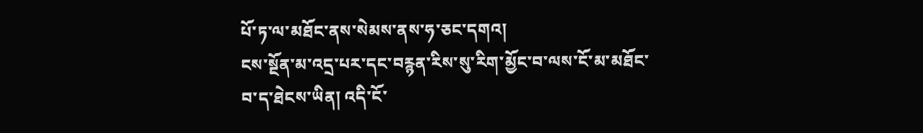པོ་ཏ་ལ་མཐོང་ནས་སེམས་ནས་ཧ་ཅང་དགའ།
ངས་སྔོན་མ་འདྲ་པར་དང་བརྙན་རིས་སུ་རིག་མྱོང་བ་ལས་ངོ་མ་མཐོང་བ་ད་ཐེངས་ཡིན། འདི་ངོ་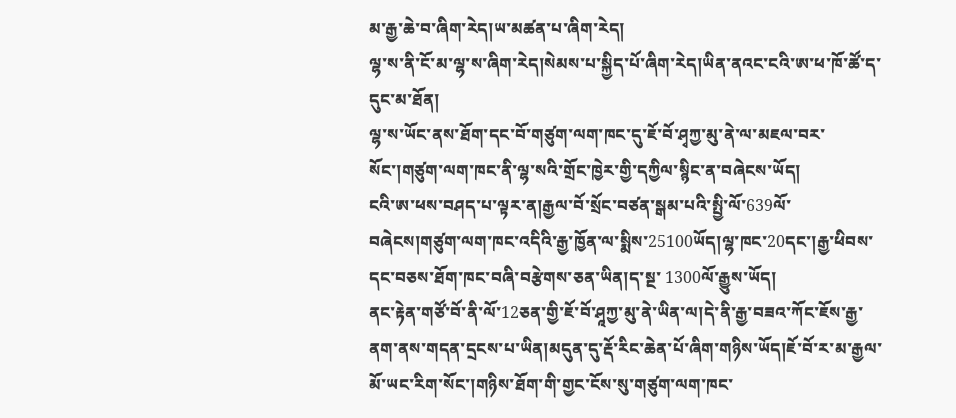མ་རྒྱ་ཆེ་བ་ཞིག་རེད།ཡ་མཚན་པ་ཞིག་རེད།
ལྷ་ས་ནི་ངོ་མ་ལྷ་ས་ཞིག་རེད།སེམས་པ་སྐྱིད་པོ་ཞིག་རེད།ཡིན་ནའང་ངའི་ཨ་ཕ་ཁོ་ཚོ་ད་དུང་མ་ཐོན།
ལྷ་ས་ཡོང་ནས་ཐོག་དང་བོ་གཙུག་ལག་ཁང་དུ་ཇོ་བོ་ཤྭཀྱ་མུ་ནེ་ལ་མཇལ་བར་སོང་།གཙུག་ལག་ཁང་ནི་ལྷ་སའི་གྲོང་ཁྱེར་གྱི་དཀྱིལ་སྙིང་ན་བཞེངས་ཡོད།
ངའི་ཨ་ཕས་བཤད་པ་ལྟར་ན།རྒྱལ་བོ་སྲོང་བཙན་སྒམ་པའི་སྤྱི་ལོ་639ལོ་བཞེངས།གཙུག་ལག་ཁང་འདིའི་རྒྱ་ཁྱོན་ལ་སྨིས་25100ཡོད།ལྷ་ཁང་20དང་།རྒྱ་ཕིབས་དང་བཅས་ཐོག་ཁང་བཞི་བརྩེགས་ཅན་ཡིན།ད་སྔ་ 1300ལོ་རྒྱུས་ཡོད།
ནང་རྟེན་གཙོ་བོ་ནི་ལོ་12ཅན་གྱི་ཇོ་བོ་ཤཱཀྱ་མུ་ནེ་ཡིན་ལ།དེ་ནི་རྒྱ་བཟའ་ཀོང་ཇོས་རྒྱ་ནག་ནས་གདན་དྲངས་པ་ཡིན།མདུན་དུ་རྡོ་རིང་ཆེན་པོ་ཞིག་གཉིས་ཡོད།ཇོ་བོ་ར་མ་རྒྱལ་མོ་ཡང་རིག་སོང་།གཉིས་ཐོག་གི་གྱང་ངོས་སུ་གཙུག་ལག་ཁང་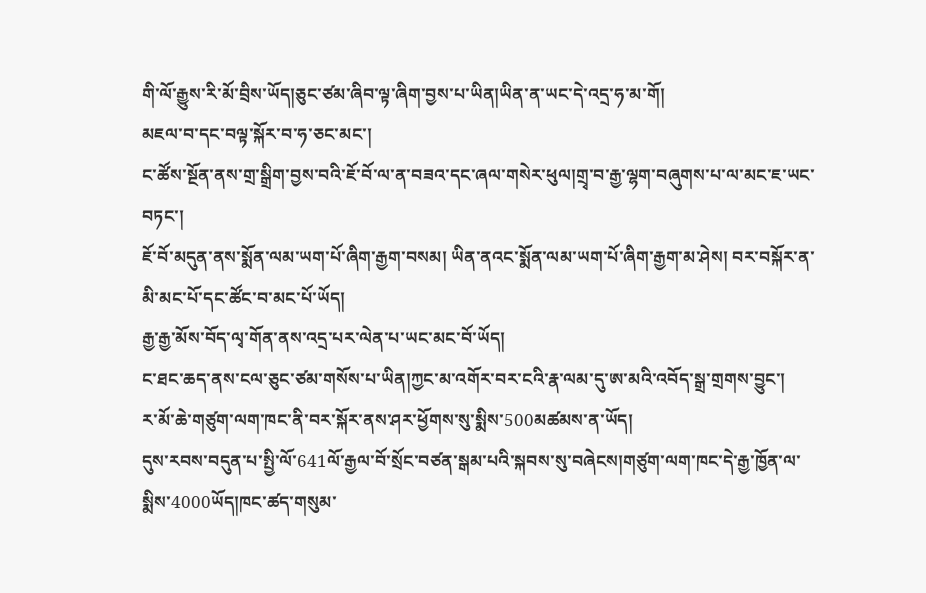གི་ལོ་རྒྱུས་རི་མོ་བྲིས་ཡོད།ཅུང་ཙམ་ཞིབ་ལྟ་ཞིག་བྱས་པ་ཡིན།ཡིན་ན་ཡང་དེ་འདྲ་ཧ་མ་གོ།
མཇལ་བ་དང་བལྟ་སྐོར་བ་ཧ་ཅང་མང་།
ང་ཚོས་སྔོན་ནས་གྲ་སྒྲིག་བྱས་བའི་ཇོ་བོ་ལ་ན་བཟའ་དང་ཞལ་གསེར་ཕུལ།གྲྭ་བ་རྒྱ་ལྷག་བཞུགས་པ་ལ་མང་ཇ་ཡང་བཏང་།
ཇོ་བོ་མདུན་ནས་སྨོན་ལམ་ཡག་པོ་ཞིག་རྒྱག་བསམ། ཡིན་ནའང་སྨོན་ལམ་ཡག་པོ་ཞིག་རྒྱག་མ་ཤེས། བར་བསྐོར་ན་མི་མང་པོ་དང་ཚོང་བ་མང་པོ་ཡོད།
རྒྱ་རྒྱ་མོས་བོད་ལྭ་གོན་ནས་འདྲ་པར་ལེན་པ་ཡང་མང་བོ་ཡོད།
ང་ཐང་ཆད་ནས་ངལ་ཅུང་ཙམ་གསོས་པ་ཡིན།ཀྱང་མ་འགོར་བར་ངའི་རྣ་ལམ་དུ་ཨ་མའི་འབོད་སྒྲ་གྲགས་བྱུང་།
ར་མོ་ཆེ་གཙུག་ལག་ཁང་ནི་བར་སྐོར་ནས་ཤར་ཕྱོགས་སུ་སྨིས་500མཚམས་ན་ཡོད།
དུས་རབས་བདུན་པ་སྤྱི་ལོ་641ལོ་རྒྱལ་བོ་སྲོང་བཙན་སྒམ་པའི་སྐབས་སུ་བཞེངས།གཙུག་ལག་ཁང་དེ་རྒྱ་ཁྱོན་ལ་སྨིས་4000ཡོད།ཁང་ཚད་གསུམ་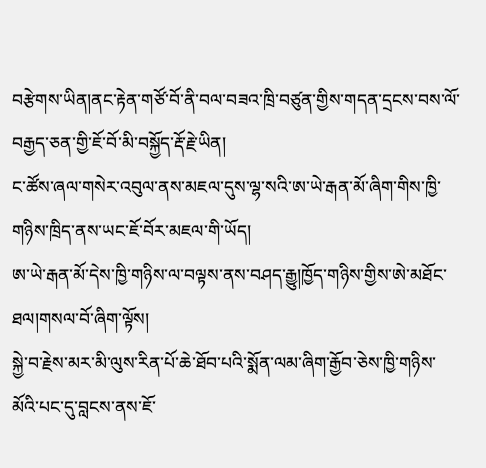བརྩེགས་ཡིན།ནང་རྟེན་གཙོ་བོ་ནི་བལ་བཟའ་ཁྲི་བཙུན་གྱིས་གདན་དྲངས་བས་ལོ་བརྒྱད་ཅན་གྱི་ཇོ་བོ་མི་བསྐྱོད་རྡོ་རྗེ་ཡིན།
ང་ཚོས་ཞལ་གསེར་འབུལ་ནས་མཇལ་དུས་ལྷ་སའི་ཨ་ཡེ་རྒན་མོ་ཞིག་གིས་ཁྱི་གཉིས་ཁྲིད་ནས་ཡང་ཇོ་བོར་མཇལ་གི་ཡོད།
ཨ་ཡེ་རྒན་མོ་དེས་ཁྱི་གཉིས་ལ་བལྟས་ནས་བཤད་རྒྱུ།ཁྱོད་གཉིས་གྱིས་ཨེ་མཐོང་ཐལ།གསལ་བོ་ཞིག་ལྟོས།
སྐྱེ་བ་རྗེས་མར་མི་ལུས་རིན་པོ་ཆེ་ཐོབ་པའི་སྨོན་ལམ་ཞིག་རྒྱོབ་ཅེས་ཁྱི་གཉིས་མོའི་པང་དུ་བླངས་ནས་ཇོ་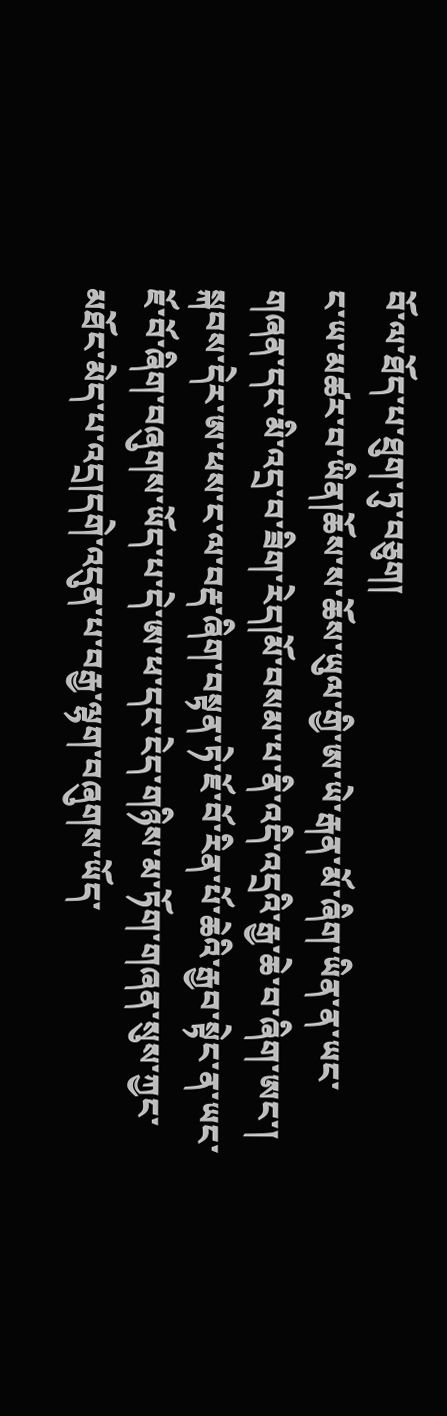བོ་ལ་ཐོད་པ་ཐུག་ཏུ་བཅུག།
ང་ཡ་མཚར་བ་ཡིན།ཆོས་ས་ཆོས་ཡུལ་གྱི་ཨ་ཡེ་རྒན་མོ་ཞིག་ཡིན་ན་ཡང་གཞན་དང་མི་འདྲ་བ་ཟིག་རེད།མོ་བསམ་པ་ནི་འདི་འདྲའི་རྒྱ་ཆེ་བ་ཞིག་ཨང་།
སྐབས་དེར་ཨ་ཕས་ང་ལ་བརྡ་ཞིག་བསྟན་ཏེ་ཇོ་བོ་རིན་པོ་ཆེའི་རྒྱབ་སྟེང་ན་ཡང་ཇོ་བོ་ཞིག་བཞུགས་ཡོད་པ་དེ་ཨ་ཕ་དང་ངེད་གཉིས་མ་ཏོག་གཞན་སུས་ཀྱང་མཐོང་མེད་པ་འདྲ།དགེ་འདུན་པ་བརྒྱ་ལྷག་བཞུགས་ཡོད་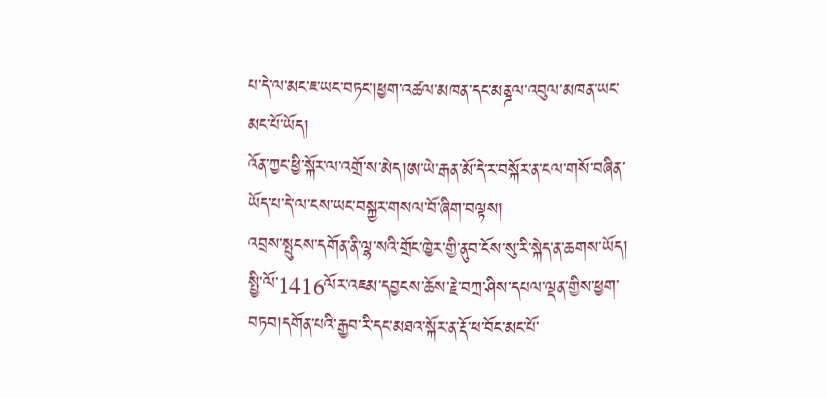པ་དེ་ལ་མང་ཇ་ཡང་བཏང་།ཕྱག་འཚལ་མཁན་དང་མནྜལ་འབུལ་མཁན་ཡང་མང་པོ་ཡོད།
འོན་ཀྱང་ཕྱི་སྐོར་ལ་འགྲོ་ས་མེད།ཨ་ཡེ་རྒན་མོ་དེ་ར་བསྐོར་ན་ངལ་གསོ་བཞིན་ཡོད་པ་དེ་ལ་ངས་ཡང་བསྐྱར་གསལ་བོ་ཞིག་བལྟས།
འབྲས་སྤུངས་དགོན་ནི་ལྷ་སའི་གྲོང་ཁྱེར་གྱི་ནུབ་ངོས་སུ་རི་སྐེད་ན་ཆགས་ཡོད།
སྤྱི་ལོ་1416ལོར་འཇམ་དབྱངས་ཆོས་རྗེ་བཀྲ་ཤིས་དཔལ་ལྡན་གྱིས་ཕྱག་བཏབ།དགོན་པའི་རྒྱབ་རི་དང་མཐའ་སྐོར་ན་རྡོ་ཕ་བོང་མང་པོ་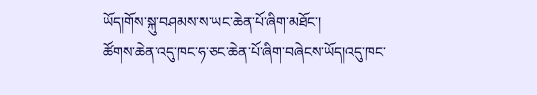ཡོད།གོས་སྐུ་བཤམས་ས་ཡང་ཆེན་པོ་ཞིག་མཐོང་།
ཚོགས་ཆེན་འདུ་ཁང་ཧ་ཅང་ཆེན་པོ་ཞིག་བཞེངས་ཡོད།འདུ་ཁང་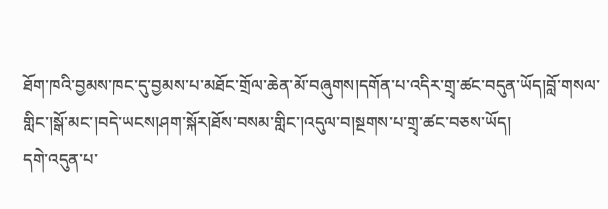ཐོག་ཁའི་བྱམས་ཁང་དུ་བྱམས་པ་མཐོང་གྲོལ་ཆེན་མོ་བཞུགས།དགོན་པ་འདིར་གྲྭ་ཚང་བདུན་ཡོད།བློ་གསལ་གླིང་།སྒོ་མང་།བདེ་ཡངས།ཤག་སྐོར།ཐོས་བསམ་གླིང་།འདུལ་བ།སྔགས་པ་གྲྭ་ཚང་བཅས་ཡོད།
དགེ་འདུན་པ་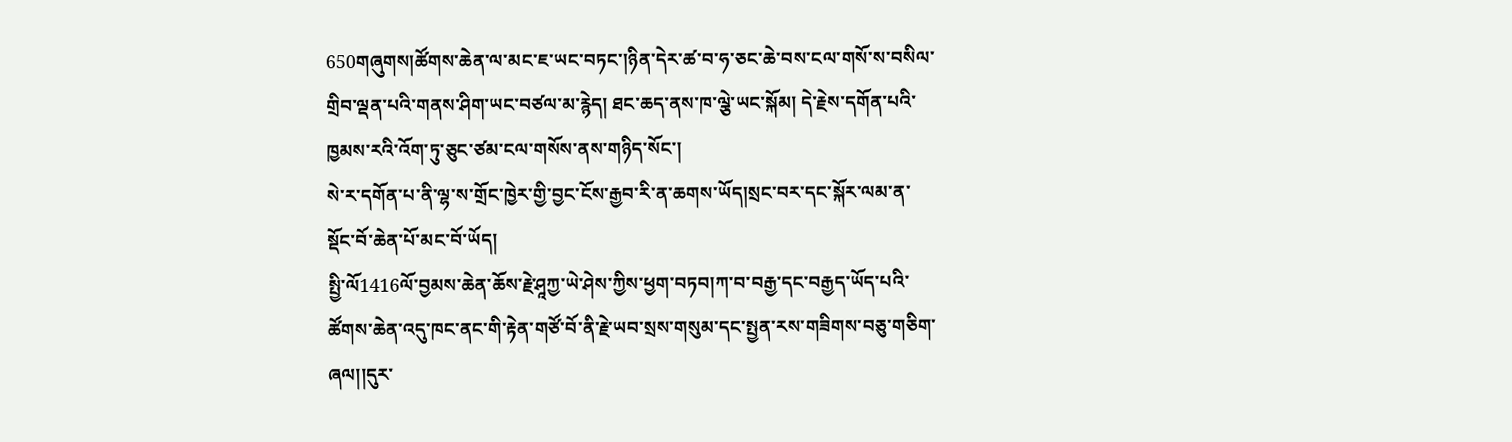650གཞུགས།ཚོགས་ཆེན་ལ་མང་ཇ་ཡང་བཏང་།ཉིན་དེར་ཚ་བ་ཧ་ཅང་ཆེ་བས་ངལ་གསོ་ས་བསིལ་གྲིབ་ལྡན་པའི་གནས་ཤིག་ཡང་བཙལ་མ་རྙེད། ཐང་ཆད་ནས་ཁ་ལྕེ་ཡང་སྐོམ། དེ་རྗེས་དགོན་པའི་ཁྱམས་རའི་འོག་ཏུ་ཅུང་ཙམ་ངལ་གསོས་ནས་གཉིད་སོང་།
སེ་ར་དགོན་པ་ནི་ལྷ་ས་གྲོང་ཁྱེར་གྱི་བྱང་ངོས་རྒྱབ་རི་ན་ཆགས་ཡོད།སྲང་བར་དང་སྐོར་ལམ་ན་སྡོང་བོ་ཆེན་པོ་མང་བོ་ཡོད།
སྤྱི་ལོ1416ལོ་བྱམས་ཆེན་ཆོས་རྗེ་ཤཱཀྱ་ཡེ་ཤེས་ཀྱིས་ཕྱག་བཏབ།ཀ་བ་བརྒྱ་དང་བརྒྱད་ཡོད་པའི་ཚོགས་ཆེན་འདུ་ཁང་ནང་གི་རྟེན་གཙོ་བོ་ནི་རྗེ་ཡབ་སྲས་གསུམ་དང་སྤྱན་རས་གཟིགས་བཅུ་གཅིག་ཞལ།།དུར་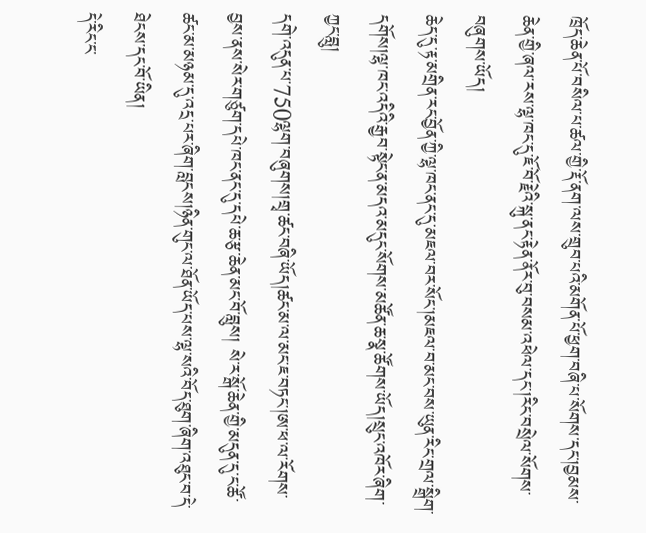ཁྲོད་ཆེན་པོ་བསིལ་པ་ཚལ་གྱི་རྡོ་ནག་ལས་གྲུབ་པའི་མགོན་པོ་ཕྱག་བཞི་པ་སོགས་དང་།བྱམས་ཆེན་གྱི་ཞལ་རས་ལྷ་ཁང་དུ་ཇོ་བོ་རྗེའི་སྐུ་ནང་རྟེན་ནོར་བུ་བསམ་འཕེལ་དང་།རིང་བསྲེལ་སོགས་བཞུགས་ཡོད།
ཆེད་དུ་རྟ་མགྲིན་རང་བྱོན་ཀྱི་ལྷ་ཁང་ནང་དུ་མཇལ་བར་སོང་།མཇལ་བ་མང་བས་ཡུན་རིང་གྲལ་སྒྲིག་དགོས།ལྷ་ཁང་འདིའི་རྒྱབ་སྟེང་ན་མདའ་མདུང་སོགས་མཚོན་ཆ་སྣ་ཚོགས་ཡོད།སྲུང་འཁོར་ཞིག་ཀྱང་བླུ།
དགེ་འདུན་པ་750ལྷག་བཞུགས།གྲྭ་ཚང་བཞི་ཡོད།ཚང་མ་ལ་མང་ཇ་བཏང་།ཨ་ཕ་ལ་རོགས་བྱས་ནས་སེར་གཙུག་དཔེ་ཁང་ནང་དུ་དཔེ་ཆ་རྩ་ཆེན་མང་བོ་བླུས། སེ་ར་སྒོ་ཆེན་གྱི་མདུན་དུ་ང་ཚོ་ཚང་མ་མཉམ་དུ་འདྲ་པར་ཞིག་བླངས།ཉིན་གུང་ལ་ཐོན་ཡོད་པས་ལྷ་སའི་བོད་ཐུག་ཞིག་འཐུང་བ་དེ་ཐེངས་དང་བོ་ཡིན།
དེ་རིང་ང་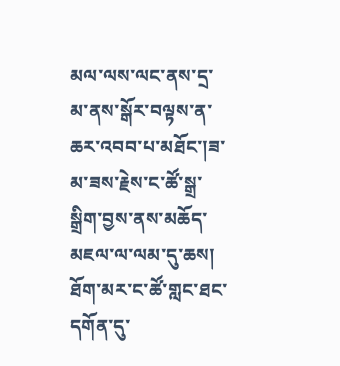མལ་ལས་ལང་ནས་དྲ་མ་ནས་སྒོར་བལྟས་ན་ཆར་འབབ་པ་མཐོང་།ཟ་མ་ཟས་རྗེས་ང་ཚོ་སྒྲ་སྒྲིག་བྱས་ནས་མཆོད་མཇལ་ལ་ལམ་དུ་ཆས།
ཐོག་མར་ང་ཚོ་གླང་ཐང་དགོན་དུ་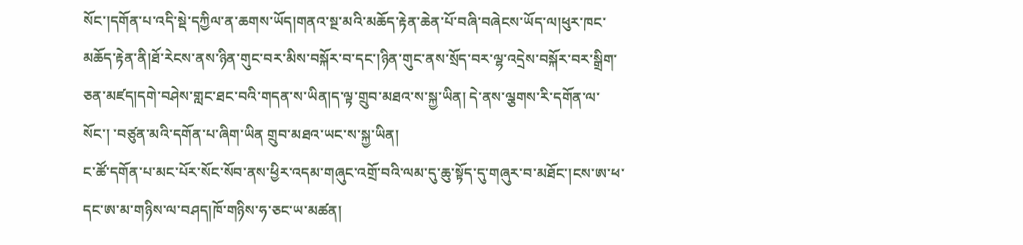སོང་།དགོན་པ་འདི་སྡེ་དཀྱིལ་ན་ཆགས་ཡོད།གནའ་སྔ་མའི་མཆོད་རྟེན་ཆེན་པོ་བཞི་བཞེངས་ཡོད་ལ།ཕུར་ཁང་མཆོད་རྟེན་ནི།ཐོ་རེངས་ནས་ཉིན་གུང་བར་མིས་བསྐོར་བ་དང་།ཉིན་གུང་ནས་སྲོད་བར་ལྷ་འདྲེས་བསྐོར་བར་སྒྲིག་ཅན་མཛད།དགེ་བཤེས་གླང་ཐང་བའི་གདན་ས་ཡིན།ད་ལྟ་གྲུབ་མཐའ་ས་སྐྱ་ཡིན། དེ་ནས་ལྕགས་རི་དགོན་ལ་སོང་། ་བཙུན་མའི་དགོན་པ་ཞིག་ཡིན གྲུབ་མཐའ་ཡང་ས་སྐྱ་ཡིན།
ང་ཚོ་དགོན་པ་མང་པོར་སོང་སོབ་ནས་ཕྱིར་འདམ་གཞུང་འགྲོ་བའི་ལམ་དུ་ཆུ་སྟོད་དུ་གཞུར་བ་མཐོང་།ངས་ཨ་ཕ་དང་ཨ་མ་གཉིས་ལ་བཤད།ཁོ་གཉིས་ཧ་ཅང་ཡ་མཚན།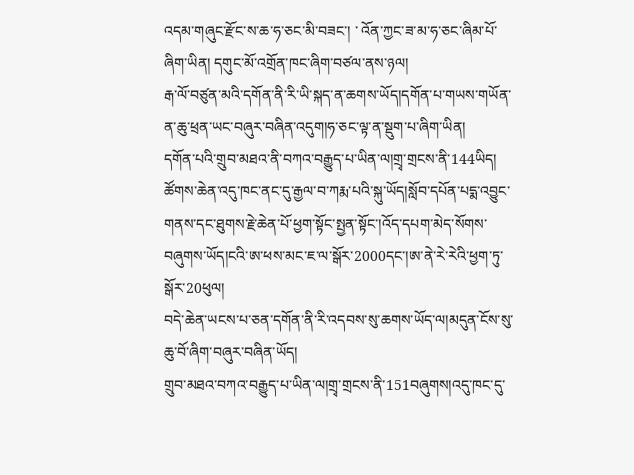འདམ་གཞུང་རྫོང་ས་ཆ་ཧ་ཅང་མི་བཟང་། ་ འོན་ཀྱང་ཟ་མ་ཧ་ཅང་ཞིམ་པོ་ཞིག་ཡིན། དགུང་མོ་འགྲོན་ཁང་ཞིག་བཙལ་ནས་ཉལ།
རྒ་ལོ་བཙུན་མའི་དགོན་ནི་རི་ཡི་སྐད་ན་ཆགས་ཡོད།དགོན་པ་གཡས་གཡོན་ན་ཆུ་ཕྲན་ཡང་བཞུར་བཞིན་འདུག།ཧ་ཅང་ལྟ་ན་སྡུག་པ་ཞིག་ཡིན།
དགོན་པའི་གྲུབ་མཐའ་ནི་བཀའ་བརྒྱུད་པ་ཡིན་ལ།གྲྭ་གྲངས་ནི་144ཡིད།
ཚོགས་ཆེན་འདུ་ཁང་ནང་དུ་རྒྱལ་བ་ཀརྨ་པའི་སྐུ་ཡོད།སློབ་དཔོན་པདྨ་འབྱུང་གནས་དང་ཐུགས་རྗེ་ཆེན་པོ་ཕྱག་སྟོང་སྤྱན་སྟོང་།འོད་དཔག་མེད་སོགས་བཞུགས་ཡོད།ངའི་ཨ་ཕས་མང་ཇ་ལ་སྒོར་2000དང་།ཨ་ནེ་རེ་རེའི་ཕྱག་ཏུ་སྒོར་20ཕུལ།
བདེ་ཆེན་ཡངས་པ་ཅན་དགོན་ནི་རི་འདབས་སུ་ཆགས་ཡོད་ལ།མདུན་ངོས་སུ་ཆུ་བོ་ཞིག་བཞུར་བཞིན་ཡོད།
གྲུབ་མཐའ་བཀའ་བརྒྱུད་པ་ཡིན་ལ།གྲྭ་གྲངས་ནི་151བཞུགས།འདུ་ཁང་དུ་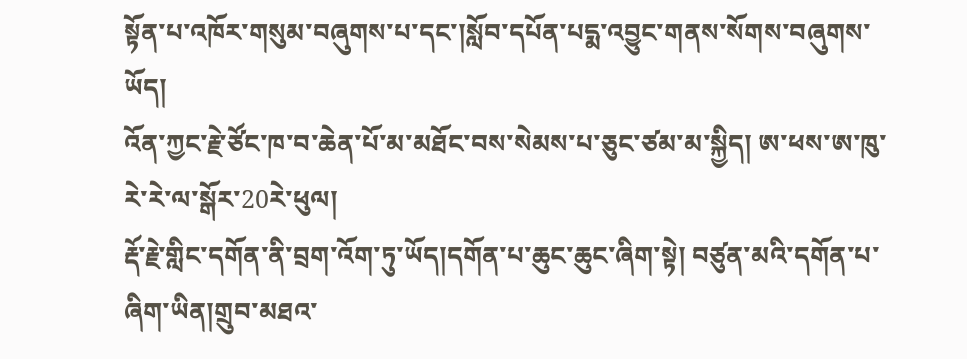སྟོན་པ་འཁོར་གསུམ་བཞུགས་པ་དང་།སློབ་དཔོན་པདྨ་འབྱུང་གནས་སོགས་བཞུགས་ཡོད།
འོན་ཀྱང་རྗེ་ཙོང་ཁ་བ་ཆེན་པོ་མ་མཐོང་བས་སེམས་པ་ཅུང་ཙམ་མ་སྐྱིད། ཨ་ཕས་ཨ་ཁུ་རེ་རེ་ལ་སྒོར་20རེ་ཕུལ།
རྡོ་རྗེ་གླིང་དགོན་ནི་བྲག་འོག་ཏུ་ཡོད།དགོན་པ་ཆུང་ཆུང་ཞིག་སྟེ། བཙུན་མའི་དགོན་པ་ཞིག་ཡིན།གྲུབ་མཐའ་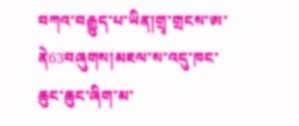བཀའ་བརྒྱུད་པ་ཡིན།གྲྭ་གྲངས་ཨ་ནེ63བཞུགས།མཇལ་ས་འདུ་ཁང་ཆུང་ཆུང་ཞིག་མ་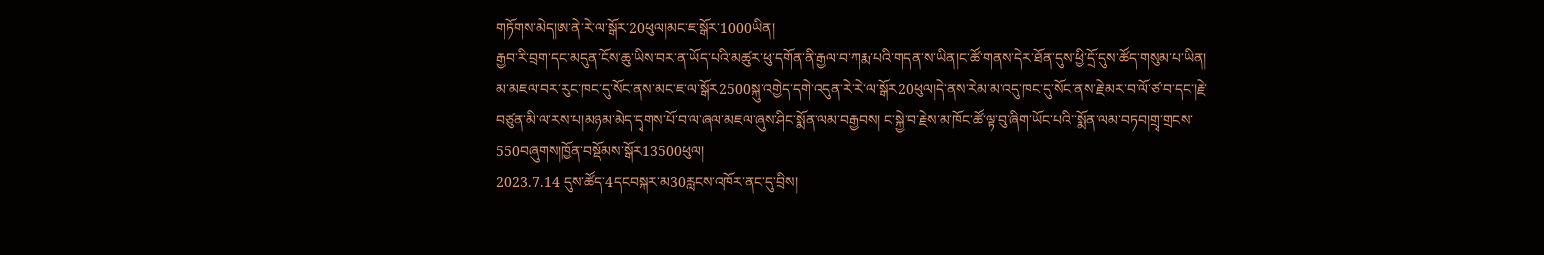གཏོགས་མེད།ཨ་ནེ་རེ་ལ་སྒོར་20ཕུལ།མང་ཇ་སྒོར་1000ཡིན།
རྒྱབ་རི་བྲག་དང་མདུན་ངོས་ཆུ་ཡིས་བར་ན་ཡོད་པའི་མཚུར་ཕུ་དགོན་ནི་རྒྱལ་བ་ཀརྨ་པའི་གདན་ས་ཡིན།ང་ཚོ་གནས་དེར་ཐོན་དུས་ཕྱི་དྲོ་དུས་ཚོད་གསུམ་པ་ཡིན།
མ་མཇལ་བར་རུང་ཁང་དུ་སོང་ནས་མང་ཇ་ལ་སྒོར2500སྐུ་འགྱེད་དགེ་འདུན་རེ་རེ་ལ་སྒོར20ཕུལ།དེ་ནས་རེམ་མ་འདུ་ཁང་དུ་སོང་ནས་རྗེ་མར་བ་ལོ་ཙ་བ་དང་།རྗེ་བཙུན་མི་ལ་རས་པ།མཉམ་མེད་དྭགས་པོ་བ་ལ་ཞལ་མཇལ་ཞུས་ཤིང་སྨོན་ལམ་བརྒྱབས། ང་སྐྱེ་བ་རྗེས་མ་ཁོང་ཚོ་ལྟ་བུ་ཞིག་ཡོང་པའི་་སྨོན་ལམ་བཏབ།གྲྭ་གྲངས་550བཞུགས།ཁྱོན་བསྡོམས་སྒོར13500ཕུལ།
2023.7.14 དུས་ཚོད་4དངབསྐར་མ30རླངས་འཁོར་ནང་དུ་བྲིས།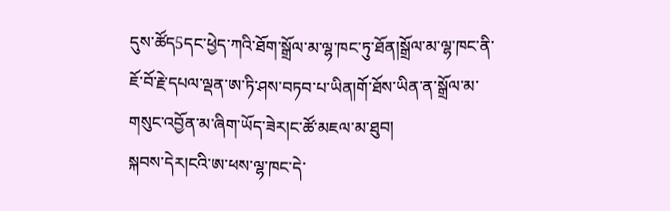དུས་ཚོད5དང་ཕྱེད་ཀའི་ཐོག་སྒྲོལ་མ་ལྷ་ཁང་ཏུ་ཐོན།སྒྲོལ་མ་ལྷ་ཁང་ནི་ཇོ་བོ་རྗེ་དཔལ་ལྡན་ཨ་ཏི་ཤས་བཏབ་པ་ཡིན།གོ་ཐོས་ཡིན་ན་སྒྲོལ་མ་གསུང་འབྱོན་མ་ཞིག་ཡོད་ཟེར།ང་ཚོ་མཇལ་མ་ཐུབ།
སྐབས་དེར།ངའི་ཨ་ཕས་ལྷ་ཁང་དེ་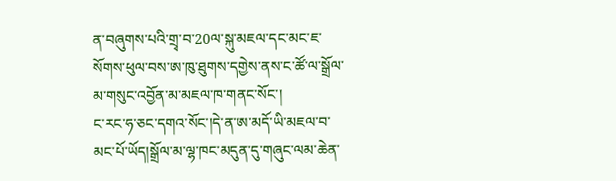ན་བཞུགས་པའི་གྲྭ་བ་20ལ་སྐུ་མཇལ་དང་མང་ཇ་སོགས་ཕུལ་བས་ཨ་ཁུ་ཐུགས་དགྱེས་ནས་ང་ཚོ་ལ་སྒྲོལ་མ་གསུང་འབྱོན་མ་མཇལ་ཁ་གནང་སོང་།
ང་རང་ཧ་ཅང་དགའ་སོང་།དེ་ན་ཨ་མདོ་ཡི་མཇལ་བ་མང་པོ་ཡོད།སྒྲོལ་མ་ལྷ་ཁང་མདུན་དུ་གཞུང་ལམ་ཆེན་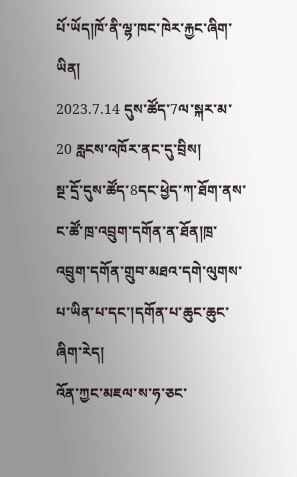པོ་ཡོད།ཁོ་ནི་ལྷ་ཁང་ཁེར་རྐྱང་ཞིག་ཡིན།
2023.7.14 དུས་ཚོད་7ལ་སྐར་མ་20 རླངས་འཁོར་ནང་དུ་བྲིས།
སྔ་དྲོ་དུས་ཚོད་8དང་ཕྱེད་ཀ་ཐོག་ནས་ང་ཚོ་ཁྲ་འབྲུག་དགོན་ན་ཐོན།ཁྲ་འབྲུག་དགོན་གྲུབ་མཐའ་དགེ་ལུགས་པ་ཡིན་པ་དང་།དགོན་པ་ཆུང་ཆུང་ཞིག་རེད།
འོན་ཀྱང་མཇལ་ས་ཧ་ཅང་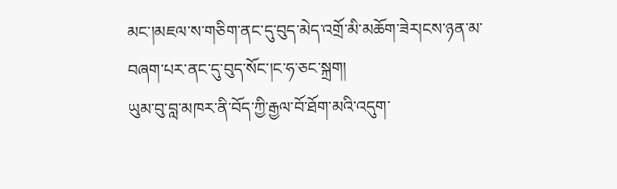མང་།མཇལ་ས་གཅིག་ནང་དུ་བུད་མེད་འགྲོ་མི་མཆོག་ཟེར།ངས་ཉན་མ་བཞག་པར་ནང་དུ་བུད་སོང་།ང་ཧ་ཅང་སྐྲག།
ཡུམ་བུ་བླ་མཁར་ནི་བོད་ཀྱི་རྒྱལ་བོ་ཐོག་མའི་འདུག་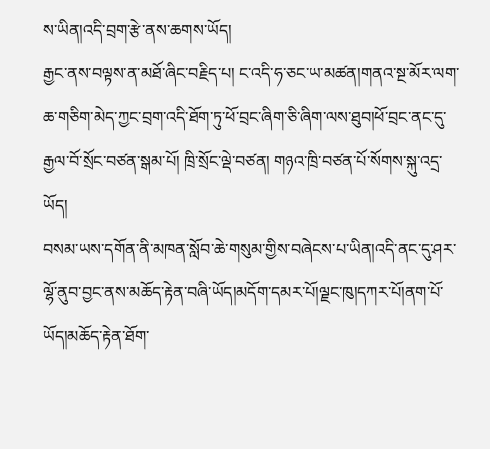ས་ཡིན།འདི་བྲག་རྩེ་ནས་ཆགས་ཡོད།
རྒྱང་ནས་བལྟས་ན་མཐོ་ཞིང་བརྗིད་པ། ང་འདི་ཧ་ཅང་ཡ་མཚན།གནའ་སྔ་མོར་ལག་ཆ་གཅིག་མེད་ཀྱང་བྲག་འདི་ཐོག་ཏུ་ཕོ་བྲང་ཞིག་ཅི་ཞིག་ལས་ཐུབ།ཕོ་བྲང་ནང་དུ་རྒྱལ་བོ་སྲོང་བཙན་སྒམ་པོ། ཁྲི་སྲོང་ལྡེ་བཙན། གཉའ་ཁྲི་བཙན་པོ་སོགས་སྐུ་འདྲ་ཡོད།
བསམ་ཡས་དགོན་ནི་མཁན་སློབ་ཆེ་གསུམ་གྱིས་བཞེངས་པ་ཡིན།འདི་ནང་དུ་ཤར་ལྷོ་ནུབ་བྱང་ནས་མཆོད་རྟེན་བཞི་ཡོད།མདོག་དམར་པོ།ལྗང་ཁུ།དཀར་པོ།ནག་པོ་ཡོད།མཆོད་རྟེན་ཐོག་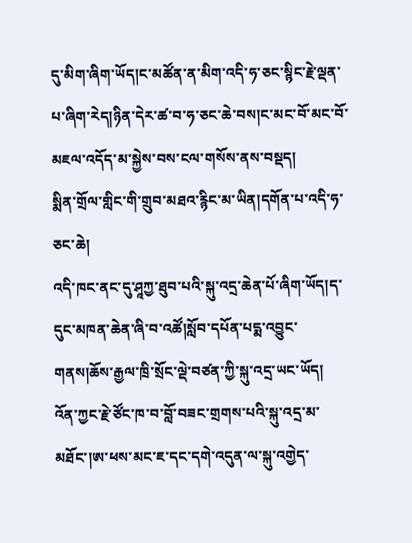དུ་མིག་ཞིག་ཡོད།ང་མཚོན་ན་མིག་འདི་ཧ་ཅང་སྙིང་རྗེ་ལྡན་པ་ཞིག་རེད།ཉིན་དེར་ཚ་བ་ཧ་ཅང་ཆེ་བས།ང་མང་བོ་མང་བོ་མཇལ་འདོད་མ་སྐྱེས་བས་ངལ་གསོས་ནས་བསྡད།
སྨིན་གྲོལ་གླིང་གི་གྲུབ་མཐའ་རྙིང་མ་ཡིན།དགོན་པ་འདི་ཧ་ཅང་ཆེ།
འདི་ཁང་ནང་དུ་ཤཱཀྱ་ཐུབ་པའི་སྐུ་འདྲ་ཆེན་པོ་ཞིག་ཡོད།ད་དུང་མཁན་ཆེན་ཞི་བ་འཚོ།སློབ་དཔོན་པདྨ་འབྱུང་གནས།ཆོས་རྒྱལ་ཁྲི་སྲོང་ལྡེ་བཙན་ཀྱི་སྐུ་འདྲ་ཡང་ཡོད།
འོན་ཀྱང་རྗེ་ཙོང་ཁ་བ་བློ་བཟང་གྲགས་པའི་སྐུ་འདྲ་མ་མཐོང་།ཨ་ཕས་མང་ཇ་དང་དགེ་འདུན་ལ་སྐུ་འགྱེད་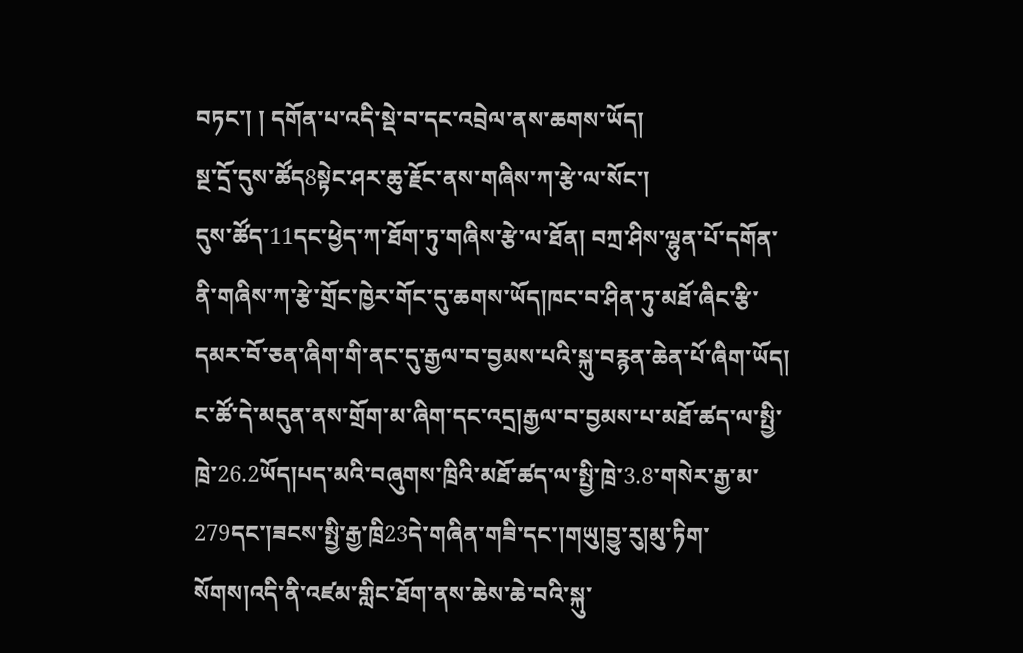བཏང་། ། དགོན་པ་འདི་སྡེ་བ་དང་འབྲེལ་ནས་ཆགས་ཡོད།
སྔ་དྲོ་དུས་ཚོད8སྟེང་ཤར་ཆུ་རྗོང་ནས་གཞིས་ཀ་རྩེ་ལ་སོང་།
དུས་ཚོད་11དང་ཕྱེད་ཀ་ཐོག་ཏུ་གཞིས་རྩེ་ལ་ཐོན། བཀྲ་ཤིས་ལྷུན་པོ་དགོན་ནི་གཞིས་ཀ་རྩེ་གྲོང་ཁྱེར་གོང་དུ་ཆགས་ཡོད།ཁང་བ་ཤིན་ཏུ་མཐོ་ཞིང་རྩི་དམར་བོ་ཅན་ཞིག་གི་ནང་དུ་རྒྱལ་བ་བྱམས་པའི་སྐུ་བརྙན་ཆེན་པོ་ཞིག་ཡོད།
ང་ཚོ་དེ་མདུན་ནས་གྲོག་མ་ཞིག་དང་འདྲ།རྒྱལ་བ་བྱམས་པ་མཐོ་ཚད་ལ་སྤྱི་ཁྲེ་26.2ཡོད།པད་མའི་བཞུགས་ཁྲིའི་མཐོ་ཚད་ལ་སྤྱི་ཁྲེ་3.8་གསེར་རྒྱ་མ་279དང་།ཟངས་སྤྱི་རྒྱ་ཁྲི23དེ་གཞིན་གཟི་དང་།གཡུ།བྱུ་རུ།མུ་ཏིག་སོགས།འདི་ནི་འཛམ་གླིང་ཐོག་ནས་ཆེས་ཆེ་བའི་སྐུ་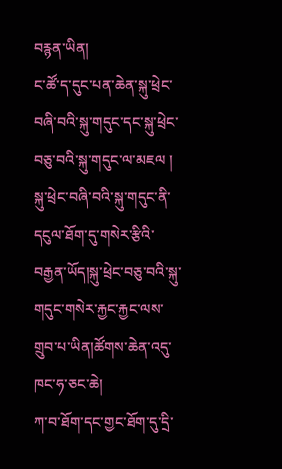བརྙན་ཡིན།
ང་ཚོ་ད་དུང་པན་ཆེན་སྐུ་ཕྲེང་བཞི་བའི་སྐུ་གདུང་དང་སྐུ་ཕྲེང་བཅུ་བའི་སྐུ་གདུང་ལ་མཇལ །
སྐུ་ཕྲེང་བཞི་བའི་སྐུ་གདུང་ནི་དངུལ་ཐོག་དུ་གསེར་རྩིའི་བརྒྱན་ཡོད།སྐུ་ཕྲེང་བཅུ་བའི་སྐུ་གདུང་གསེར་རྐྱང་རྐྱང་ལས་གྲུབ་པ་ཡིན།ཚོགས་ཆེན་འདུ་ཁང་ཧ་ཅང་ཆེ།
ཀ་བ་ཐོག་དང་གྱང་ཐོག་དུ་དྲི་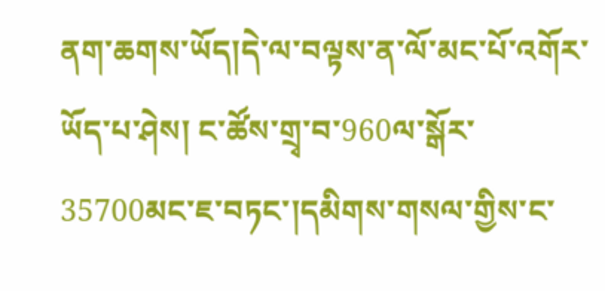ནག་ཆགས་ཡོད།དེ་ལ་བལྟས་ན་ལོ་མང་པོ་འགོར་ཡོད་པ་ཤེས། ང་ཚོས་གྲྭ་བ་960ལ་སྒོར་35700མང་ཇ་བཏང་།དམིགས་གསལ་གྱིས་ང་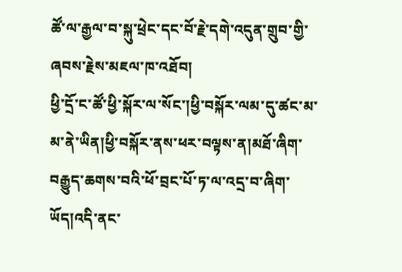ཚོ་ལ་རྒྱལ་བ་སྐུ་ཕྲེང་དང་བོ་རྗེ་དགེ་འདུན་གྲུབ་གྱི་ཞབས་རྗེས་མཇལ་ཁ་འཐོབ།
ཕྱི་དྲོ་ང་ཚོ་ཕྱི་སྐོར་ལ་སོང་།ཕྱི་བསྐོར་ལམ་དུ་ཚང་མ་མ་ནེ་ཡིན།ཕྱི་བསྐོར་ནས་ཕར་བལྟས་ན།མཐོ་ཞིག་བརྒྱུད་ཆགས་བའི་ཕོ་བྲང་པོ་ཏ་ལ་འདྲ་བ་ཞིག་ཡོད།འདི་ནང་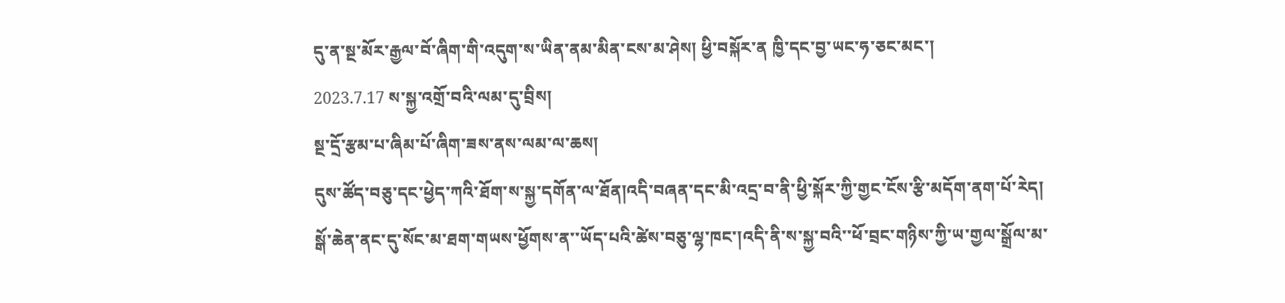དུ་ན་སྔ་མོར་རྒྱལ་བོ་ཞིག་གི་འདུག་ས་ཡིན་ནམ་མིན་ངས་མ་ཤེས། ཕྱི་བསྐོར་ན ཁྱི་དང་བྱ་ཡང་ཧ་ཅང་མང་།
2023.7.17 ས་སྐྱ་འགྲོ་བའི་ལམ་དུ་བྲིས།
སྔ་དྲོ་རྩམ་པ་ཞིམ་པོ་ཞིག་ཟས་ནས་ལམ་ལ་ཆས།
དུས་ཚོད་བཅུ་དང་ཕྱེད་ཀའི་ཐོག་ས་སྐྱ་དགོན་ལ་ཐོན།འདི་བཞན་དང་མི་འདྲ་བ་ནི་ཕྱི་སྐོར་ཀྱི་གྱང་ངོས་རྩི་མདོག་ནག་པོ་རེད།
སྒོ་ཆེན་ནང་དུ་སོང་མ་ཐག་གཡས་ཕྱོགས་ན་་ཡོད་པའི་ཚེས་བཅུ་ལྷ་ཁང་།འདི་ནི་ས་སྐྱ་བའི་་ཕོ་བྲང་གཉིས་ཀྱི་ཡ་གྱལ་སྒྲོལ་མ་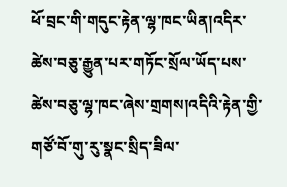ཕོ་བྲང་གི་གདུང་རྟེན་ལྷ་ཁང་ཡིན།འདིར་ཚེས་བཅུ་རྒྱུན་པར་གཏོང་སྲོལ་ཡོད་པས་ཚེས་བཅུ་ལྷ་ཁང་ཞེས་གྲགས།འདིའི་རྟེན་གྱི་གཙོ་བོ་གུ་རུ་སྣང་སྲིད་ཟིལ་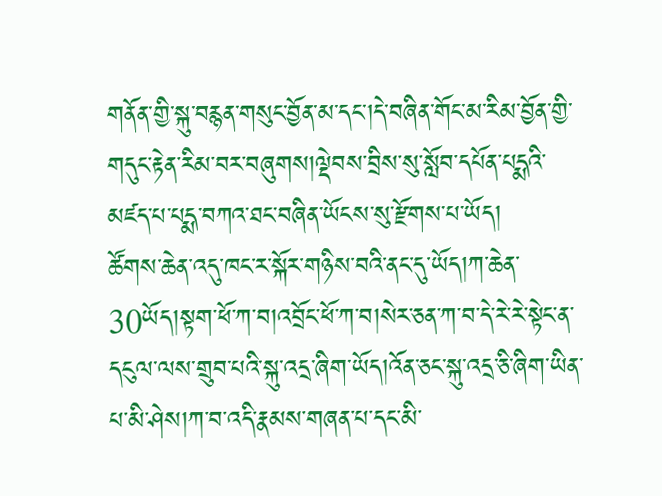གནོན་གྱི་སྐུ་བརྙན་གསུང་བྱོན་མ་དང་།དེ་བཞིན་གོང་མ་རིམ་བྱོན་གྱི་གདུང་རྟེན་རིམ་བར་བཞུགས།ལྡེབས་བྲིས་སུ་སློབ་དཔོན་པདྨའི་མཛད་པ་པདྨ་བཀའ་ཐང་བཞིན་ཡོངས་སུ་རྫོགས་པ་ཡོད།
ཚོགས་ཆེན་འདུ་ཁང་ར་སྐོར་གཉིས་བའི་ནང་དུ་ཡོད།ཀ་ཆེན་30ཡོད།སྟག་ཕོ་ཀ་བ།འབྲོང་ཕོ་ཀ་བ།སེར་ཅན་ཀ་བ་དེ་རེ་རེ་སྟེང་ན་དངུལ་ལས་གྲུབ་པའི་སྐུ་འདྲ་ཞིག་ཡོད།འོན་ཅང་སྐུ་འདྲ་ཅི་ཞིག་ཡིན་པ་མི་ཤེས།ཀ་བ་འདི་རྣམས་གཞན་པ་དང་མི་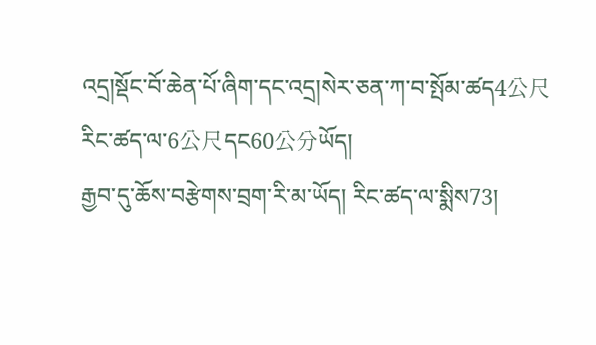འདྲ།སྡོང་བོ་ཆེན་པོ་ཞིག་དང་འདྲ།སེར་ཅན་ཀ་བ་སྤོམ་ཚད4公尺 རིང་ཚད་ལ་6公尺དང60公分ཡོད།
རྒྱབ་དུ་ཆོས་བརྩེགས་བྲག་རི་མ་ཡོད། རིང་ཚད་ལ་སྨིས73།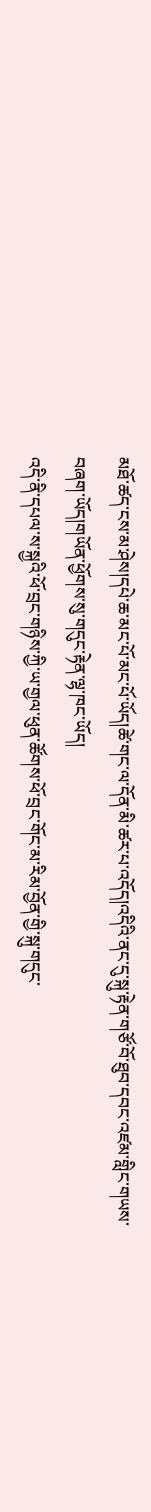མཐོ་ཚད་ངས་མ་ཤེས།དཔེ་ཆ་མང་པོ་མང་པོ་ཡོད།ཚེ་གང་ལ་དོན་མི་ཚར་པ་འདོད།འདིའི་ནང་དུ་སྐུ་རྟེན་གཙོ་བོ་ཐུབ་དབང་འཛམ་གླིང་གཡས་བཞག་ཡོད།གཡོན་ཕྱོགས་སུ་གདུང་རྟེན་ལྷ་ཁང་ཡོད།
འདི་ནི་དཔལ་ས་སྐྱའི་ཕོ་བྲང་གཉིས་ཀྱི་ཡ་གྱལ་ཕུན་ཚོགས་ཕོ་བྲང་གོང་མ་རིམ་བྱོན་གྱི་སྐུ་གདུང་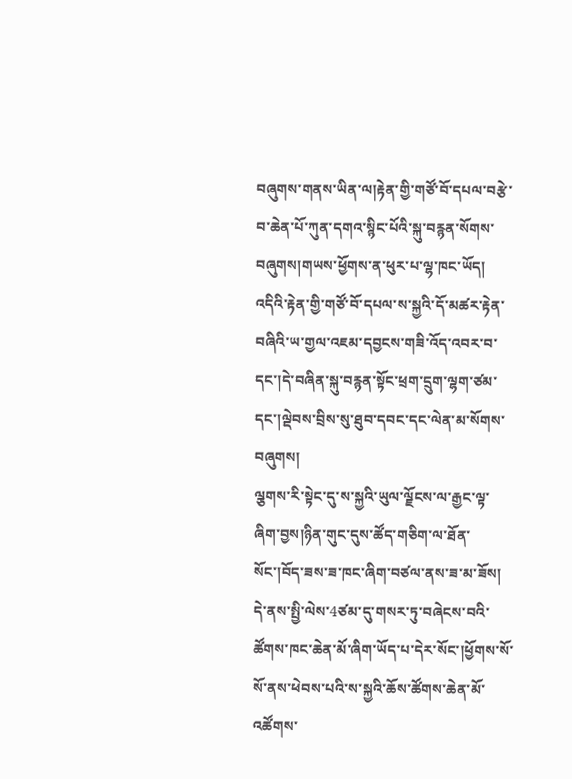བཞུགས་གནས་ཡིན་ལ།རྟེན་གྱི་གཙོ་བོ་དཔལ་བརྩེ་བ་ཆེན་པོ་ཀུན་དགའ་སྙིང་པོའི་སྐུ་བརྙན་སོགས་བཞུགས།གཡས་ཕྱོགས་ན་ཕུར་པ་ལྷ་ཁང་ཡོད།
འདིའི་རྟེན་གྱི་གཙོ་བོ་དཔལ་ས་སྐྱའི་དོ་མཚར་རྟེན་བཞིའི་ཡ་གྱལ་འཇམ་དབྱངས་གཟི་འོད་འབར་བ་དང་།དེ་བཞིན་སྐུ་བརྙན་སྟོང་ཕྲག་དྲུག་ལྷག་ཙམ་དང་།ལྡེབས་བྲིས་སུ་ཐུབ་དབང་དང་ལེན་མ་སོགས་བཞུགས།
ལྕགས་རི་སྟེང་དུ་ས་སྐྱའི་ཡུལ་ལྗོངས་ལ་རྒྱང་ལྟ་ཞིག་བྱས།ཉིན་གུང་དུས་ཚོད་གཅིག་ལ་ཐོན་སོང་།བོད་ཟས་ཟ་ཁང་ཞིག་བཙལ་ནས་ཟ་མ་ཟོས།
དེ་ནས་སྤྱི་ལེས་4ཙམ་དུ་གསར་ཏུ་བཞེངས་བའི་ཚོགས་ཁང་ཆེན་མོ་ཞིག་ཡོད་པ་དེར་སོང་།ཕྱོགས་སོ་སོ་ནས་ཕེབས་པའི་ས་སྐྱའི་ཆོས་ཚོགས་ཆེན་མོ་འཚོགས་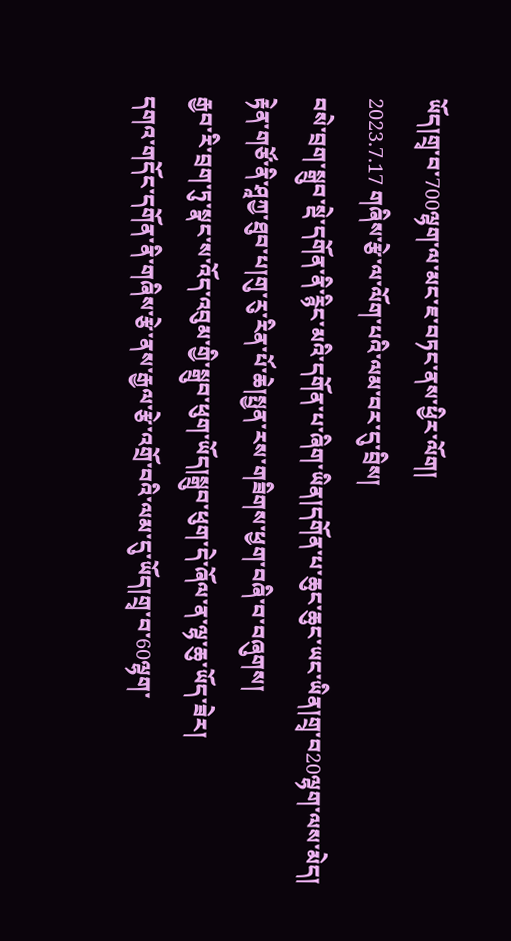ཡོད།གྲྭ་བ་700ལྷག་ལ་མང་ཇ་བཏང་ནས་ཕྱིར་ལོག།
2023.7.17 གཞིས་རྩེ་ལ་ལོག་པའི་ལམ་བར་དུ་བྲིས།
བསེ་བྲག་སྒྲུབ་སྡེ་དགོན་ནི་རྙིང་མའི་དགོན་པ་ཞིག་ཡིན།དགོན་པ་ཆུང་ཆུང་ཡང་ཡིན།གྲྭ་བ20ལྷག་ལས་མེད།
རྟེན་གཙོ་ནི་ཤཱཀྱ་ཐུབ་པ།གུ་རུ་རིན་པོ་ཆེ།སྤྱན་རས་གཟིགས་ཕྱག་བཞི་བ་བཞུགས།
རྒྱབ་རི་བྲག་ཏུ་སྣང་ས་འོད་འབུམ་གྱི་སྒྲུབ་ཕུག་ཡོད།སྒྲུབ་ཕུག་དེ་ཞོལ་ན་ལྷ་ཆུ་ཡོད་ཟེར།
དགའ་གདོང་དགོན་ནི་གཞིས་རྩེ་ནས་རྒྱལ་རྩེ་འགྲོ་བའི་ལམ་དུ་ཡོད།གྲྭ་བ་60ལྷག་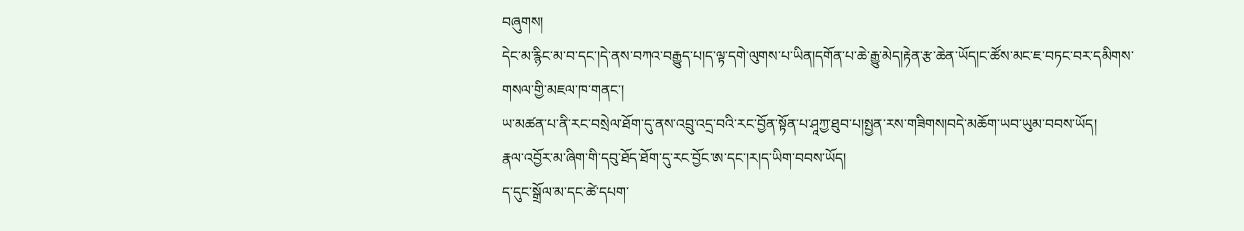བཞུགས།
དེང་མ་རྙིང་མ་བ་དང་།དེ་ནས་བཀའ་བརྒྱུད་པ།ད་ལྟ་དགེ་ལུགས་པ་ཡིན།དགོན་པ་ཆེ་རྒྱུ་མེད།རྟེན་རྩ་ཆེན་ཡོད།ང་ཚོས་མང་ཇ་བཏང་བར་དམིགས་གསལ་གྱི་མཇལ་ཁ་གནང་།
ཡ་མཚན་པ་ནི་རང་བསྲེལ་ཐོག་དུ་ནས་འབྲུ་འདྲ་བའི་རང་བྱོན་སྟོན་པ་ཤཱཀྱ་ཐུབ་པ།སྤྱན་རས་གཟིགས།བདེ་མཆོག་ཡབ་ཡུམ་བབས་ཡོད།
རྣལ་འབྱོར་མ་ཞིག་གི་དབུ་ཐོད་ཐོག་དུ་རང་བྱོང་ཨ་དང་།ར།ད་ཡིག་བབས་ཡོད།
ད་དུང་སྒྲོལ་མ་དང་ཚེ་དཔག་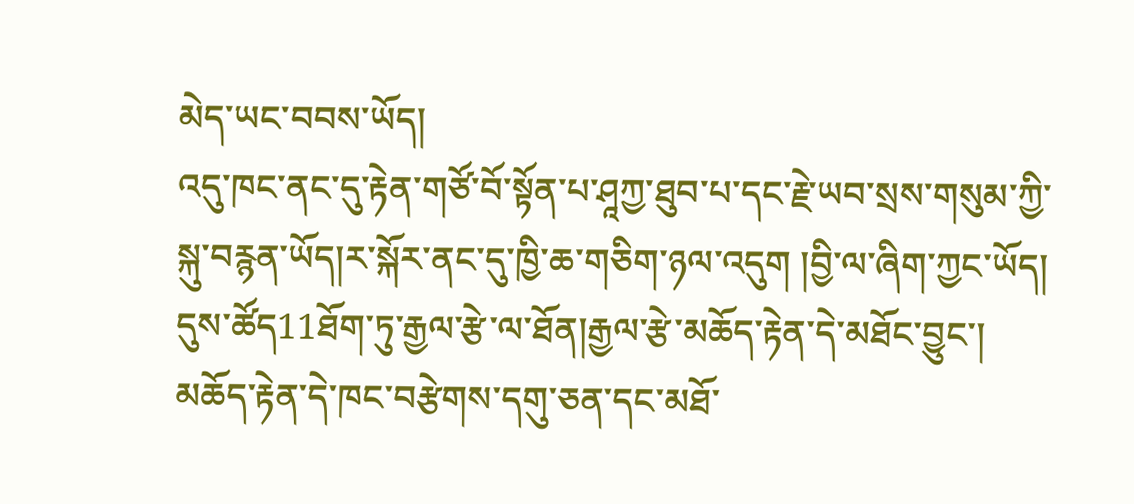མེད་ཡང་བབས་ཡོད།
འདུ་ཁང་ནང་དུ་རྟེན་གཙོ་བོ་སྟོན་པ་ཤཱཀྱ་ཐུབ་པ་དང་རྗེ་ཡབ་སྲས་གསུམ་ཀྱི་སྐུ་བརྙན་ཡོད།ར་སྐོར་ནང་དུ་ཁྱི་ཆ་གཅིག་ཉལ་འདུག །བྱི་ལ་ཞིག་ཀྱང་ཡོད།
དུས་ཚོད11ཐོག་ཏུ་རྒྱལ་རྩེ་ལ་ཐོན།རྒྱལ་རྩེ་མཆོད་རྟེན་དེ་མཐོང་བྱུང་།
མཆོད་རྟེན་དེ་ཁང་བརྩེགས་དགུ་ཅན་དང་མཐོ་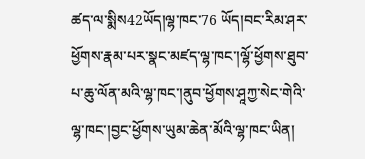ཚད་ལ་སྨིས42ཡོད།ལྷ་ཁང་76 ཡོད།བང་རིམ་ཤར་ཕྱོགས་རྣམ་པར་སྣང་མཛད་ལྷ་ཁང་།ལྷོ་ཕྱོགས་ཐུབ་པ་ཆུ་ལོན་མའི་ལྷ་ཁང་།ནུབ་ཕྱོགས་ཤཱཀྱ་སེང་གེའི་ལྷ་ཁང་།བྱང་ཕྱོགས་ཡུམ་ཆེན་མོའི་ལྷ་ཁང་ཡིན།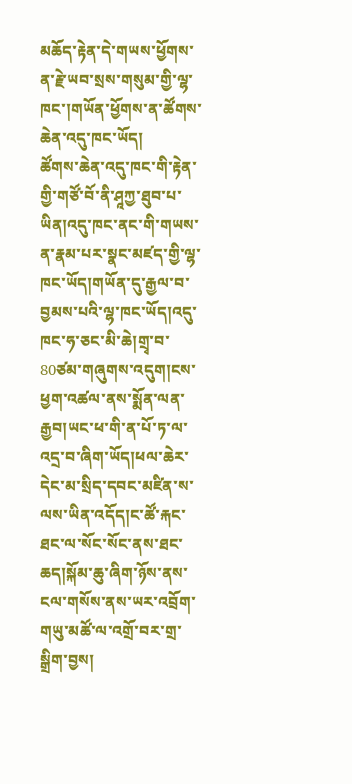མཆོད་རྟེན་དེ་གཡས་ཕྱོགས་ན་རྗེ་ཡབ་སྲས་གསུམ་གྱི་ལྷ་ཁང་།གཡོན་ཕྱོགས་ན་ཚོགས་ཆེན་འདུ་ཁང་ཡོད།
ཚོགས་ཆེན་འདུ་ཁང་གི་རྟེན་གྱི་གཙོ་བོ་ནི་ཤཱཀྱ་ཐུབ་པ་ཡིན།འདུ་ཁང་ནང་གི་གཡས་ན་རྣམ་པར་སྣང་མཛད་གྱི་ལྷ་ཁང་ཡོད།གཡོན་དུ་རྒྱལ་བ་བྱམས་པའི་ལྷ་ཁང་ཡོད།འདུ་ཁང་ཧ་ཅང་མི་ཆེ།གྲྭ་བ་80ཙམ་གཞུགས་འདུག།ངས་ཕྱག་འཚལ་ནས་སྨོན་ལན་རྒྱབ།ཡང་ཕ་གི་ན་པོ་ཏ་ལ་འདྲ་བ་ཞིག་ཡོད།ཕལ་ཆེར་དེང་མ་སྲིད་དབང་མཛིན་ས་ལས་ཡིན་འདོད།ང་ཚོ་རྐང་ཐང་ལ་སོང་སོང་ནས་ཐང་ཆད།སྐོམ་ཆུ་ཞིག་ཉོས་ནས་ངལ་གསོས་ནས་ཡར་འབྲོག་གཡུ་མཚོ་ལ་འགྲོ་བར་གྲ་སྒྲིག་བྱས།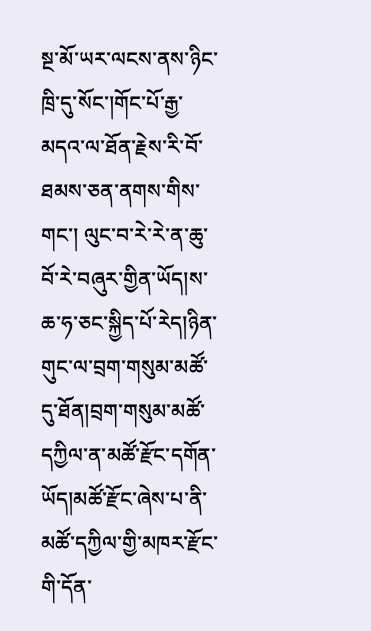སྔ་མོ་ཡར་ལངས་ནས་ཉིང་ཁྲི་དུ་སོང་།གོང་པོ་རྒྱ་མདའ་ལ་ཐོན་རྗེས་རི་བོ་ཐམས་ཅན་ནགས་གིས་གང་། ལུང་བ་རེ་རེ་ན་ཆུ་བོ་རེ་བཞུར་གྱིན་ཡོད།ས་ཆ་ཧ་ཅང་སྐྱིད་པོ་རེད།ཉིན་གུང་ལ་བྲག་གསུམ་མཚོ་དུ་ཐོན།བྲག་གསུམ་མཚོ་དཀྱིལ་ན་མཚོ་རྫོང་དགོན་ཡོད།མཚོ་རྫོང་ཞེས་པ་ནི་མཚོ་དཀྱིལ་གྱི་མཁར་རྫོང་གི་དོན་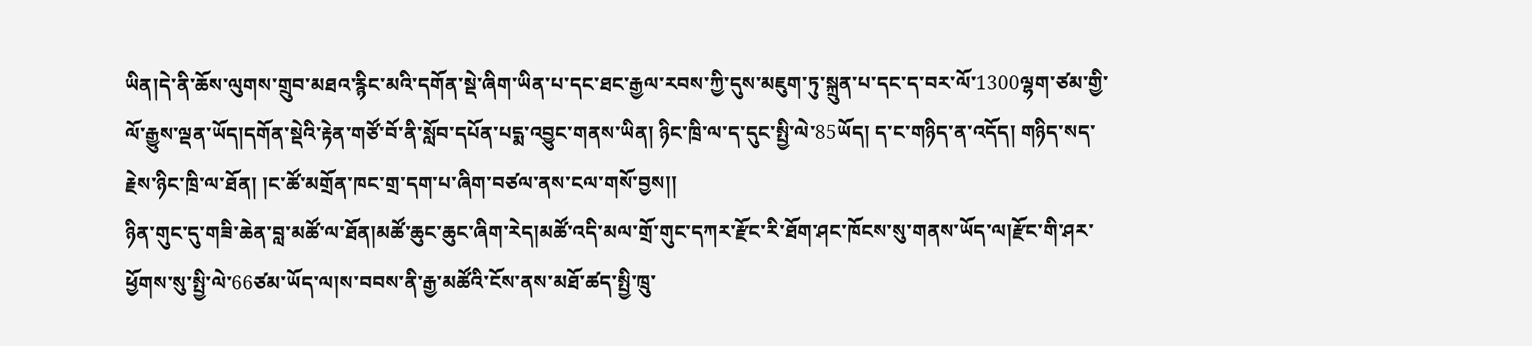ཡིན།དེ་ནི་ཆོས་ལུགས་གྲུབ་མཐའ་རྙིང་མའི་དགོན་སྡེ་ཞིག་ཡིན་པ་དང་ཐང་རྒྱལ་རབས་ཀྱི་དུས་མཇུག་ཏུ་སྐྲུན་པ་དང་ད་བར་ལོ་1300ལྷག་ཙམ་གྱི་ལོ་རྒྱུས་ལྡན་ཡོད།དགོན་སྡེའི་རྟེན་གཙོ་བོ་ནི་སློབ་དཔོན་པདྨ་འབྱུང་གནས་ཡིན། ཉིང་ཁྲི་ལ་ད་དུང་སྤྱི་ལེ་85ཡོད། ད་ང་གཉིད་ན་འདོད། གཉིད་སད་རྗེས་ཉིང་ཁྲི་ལ་ཐོན། །ང་ཚོ་མགྲོན་ཁང་གྲ་དག་པ་ཞིག་བཙལ་ནས་ངལ་གསོ་བྱས།།
ཉིན་གུང་དུ་གཟི་ཆེན་བླ་མཚོ་ལ་ཐོན།མཚོ་ཆུང་ཆུང་ཞིག་རེད།མཚོ་འདི་མལ་གྲོ་གུང་དཀར་རྫོང་རི་ཐོག་ཤང་ཁོངས་སུ་གནས་ཡོད་ལ།རྫོང་གི་ཤར་ཕྱོགས་སུ་སྤྱི་ལེ་66ཙམ་ཡོད་ལ།ས་བབས་ནི་རྒྱ་མཚོའི་ངོས་ནས་མཐོ་ཚད་སྤྱི་ཁྲུ་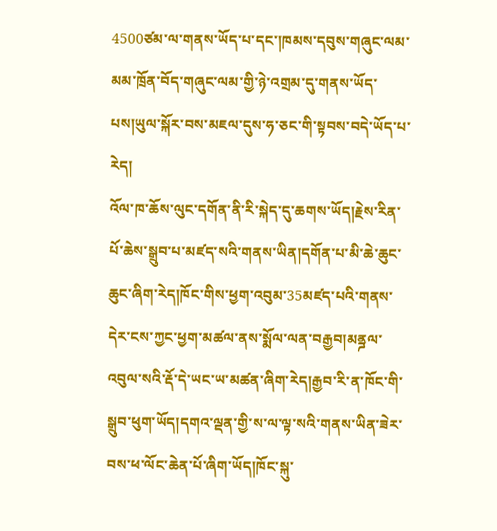4500ཙམ་ལ་གནས་ཡོད་པ་དང་།ཁམས་དབུས་གཞུང་ལམ་མམ་ཁྲོན་བོད་གཞུང་ལམ་གྱི་ཉེ་འགྲམ་དུ་གནས་ཡོད་པས།ཡུལ་སྐོར་བས་མཇལ་དུས་ཧ་ཅང་གི་སྟབས་བདེ་ཡོད་པ་རེད།
འོལ་ཁ་ཆོས་ལུང་དགོན་ནི་རི་སྐེད་དུ་ཆགས་ཡོད།རྗེས་རིན་པོ་ཆེས་སྒྲུབ་པ་མཛད་སའི་གནས་ཡིན།དགོན་པ་མི་ཆེ་ཆུང་ཆུང་ཞིག་རེད།ཁོང་གིས་ཕྱག་འབུམ་35མཛད་པའི་གནས་དེར་ངས་ཀྱང་ཕྱག་མཚལ་ནས་སྨོལ་ལན་བརྒྱབ།མནྜལ་འབུལ་སའི་རྡོ་དེ་ཡང་ཡ་མཚན་ཞིག་རེད།རྒྱབ་རི་ན་ཁོང་གི་སྒྲུབ་ཕུག་ཡོད།དགའ་ལྡན་གྱི་ས་ལ་ལྟ་སའི་གནས་ཡིན་ཟེར་བས་ཕ་ལོང་ཆེན་པོ་ཞིག་ཡོད།ཁོང་སྐུ་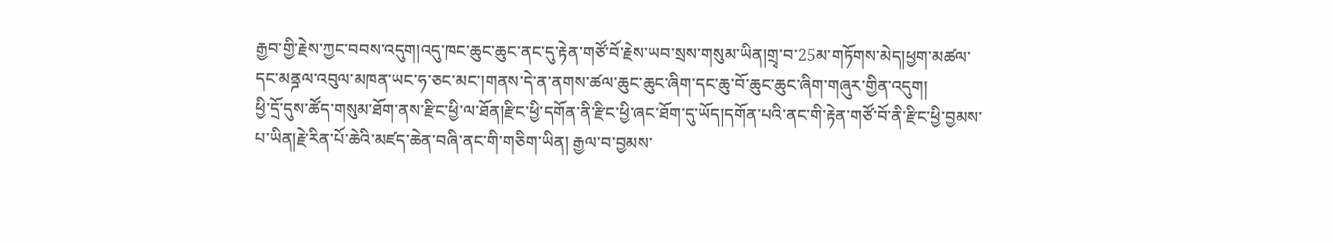རྒྱབ་གྱི་རྗེས་ཀྱང་བབས་འདུག།འདུ་ཁང་ཆུང་ཆུང་ནང་དུ་རྟེན་གཙོ་བོ་རྗེས་ཡབ་སྲས་གསུམ་ཡིན།གྲྭ་བ་25མ་གཏོགས་མེད།ཕྱག་མཚལ་དང་མནྜལ་འབུལ་མཁན་ཡང་ཧ་ཅང་མང་།གནས་དེ་ན་ནགས་ཚལ་ཆུང་ཆུང་ཞིག་དང་ཆུ་བོ་ཆུང་ཆུང་ཞིག་གཞུར་གྱིན་འདུག།
ཕྱི་དྲོ་དུས་ཚོད་གསུམ་ཐོག་ནས་རྫིང་ཕྱི་ལ་ཐོན།རྫིང་ཕྱི་དགོན་ནི་རྫིང་ཕྱི་ཞང་ཐོག་དུ་ཡོད།དགོན་པའི་ནང་གི་རྟེན་གཙོ་བོ་ནི་རྫིང་ཕྱི་བྱམས་པ་ཡིན།རྗེ་རིན་པོ་ཆེའི་མཛད་ཆེན་བཞི་ནང་གི་གཅིག་ཡིན། རྒྱལ་བ་བྱམས་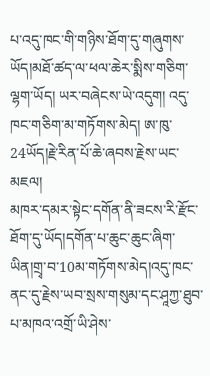པ་འདུ་ཁང་གི་གཉིས་ཐོག་དུ་གཞུགས་ཡོད།མཐོ་ཚད་ལ་ཕལ་ཆེར་སྨིས་གཅིག་ལྷག་ཡོད། ཡར་བཞེངས་ཡེ་འདུག། འདུ་ཁང་གཅིག་མ་གཏོགས་མེད། ཨ་ཁུ་24ཡོད།རྗེ་རིན་པོ་ཆེ་ཞབས་རྗེས་ཡང་མཇལ།
མཁར་དམར་སྟེང་དགོན་ནི་ཟངས་རི་རྫོང་ཐོག་དུ་ཡོད།དགོན་པ་ཆུང་ཆུང་ཞིག་ཡིན།གྲྭ་བ་10མ་གཏོགས་མེད།འདུ་ཁང་ནང་དུ་རྗེས་ཡབ་སྲས་གསུམ་དང་ཤཱཀྱ་ཐུབ་པ་མཁའ་འགྲོ་ཡི་ཤེས་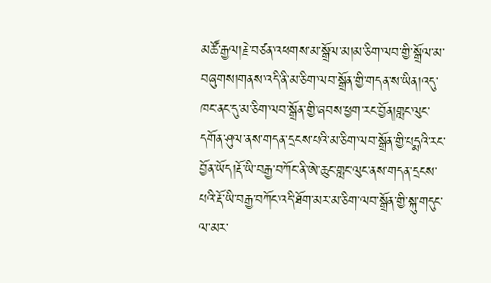མཚོ་རྒྱལ།རྗེ་བཙན་འཕགས་མ་སྒྲོལ་མ།མ་ཅིག་ལབ་གྱི་སྒྲོལ་མ་བཞུགས།གནས་འདི་ནི་མ་ཅིག་ལབ་སྒྲོན་གྱི་གདན་ས་ཡིན།འདུ་ཁང་ནང་དུ་མ་ཅིག་ལབ་སྒྲོན་གྱི་ཞབས་ཕྱག་རང་བྱོན།གླང་ལུང་དགོན་ཤུལ་ནས་གདན་དྲངས་པའི་མ་ཅིག་ལབ་སྒྲོན་གྱི་པདྨའི་རང་བྱོན་ཡོད།རྡོ་ཡི་བརྒྱ་བཀོང་ནི་ཨེ་ཆུང་གླང་ལུང་ནས་གདན་དྲངས་པའི་རྡོ་ཡི་བརྒྱ་བཀོང་འདི་ཐོག་མར་མ་ཅིག་ལབ་སྒྲོན་གྱི་སྐུ་གདུང་ལ་མར་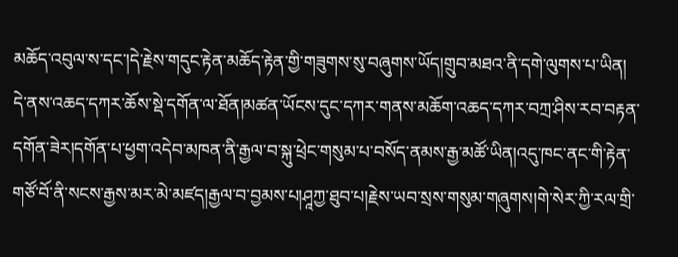མཆོད་འབུལ་ས་དང་།དེ་རྗེས་གདུང་རྟེན་མཆོད་རྟེན་གྱི་གཟུགས་སུ་བཞུགས་ཡོད།གྲུབ་མཐའ་ནི་དགེ་ལུགས་པ་ཡིན།
དེ་ནས་འཆད་དཀར་ཆོས་སྡེ་དགོན་ལ་ཐོན།མཚན་ཡོངས་དུང་དཀར་གནས་མཆོག་འཆད་དཀར་བཀྲ་ཤིས་རབ་བརྟན་དགོན་ཟེར།དགོན་པ་ཕྱག་འདེབ་མཁན་ནི་རྒྱལ་བ་སྐུ་ཕྲེང་གསུམ་པ་བསོད་ནམས་རྒྱ་མཚོ་ཡིན།འདུ་ཁང་ནང་གི་རྟེན་གཙོ་བོ་ནི་སངས་རྒྱས་མར་མེ་མཛད།རྒྱལ་བ་བྱམས་པ།ཤཱཀྱ་ཐུབ་པ།རྗེས་ཡབ་སྲས་གསུམ་གཞུགས།གེ་སེར་ཀྱི་རལ་གྲི་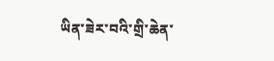ཡིན་ཟེར་བའི་གྲི་ཆེན་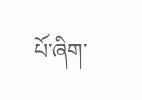པོ་ཞིག་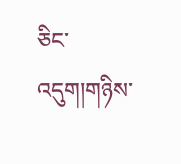ཅིང་འདུག།གཉིས་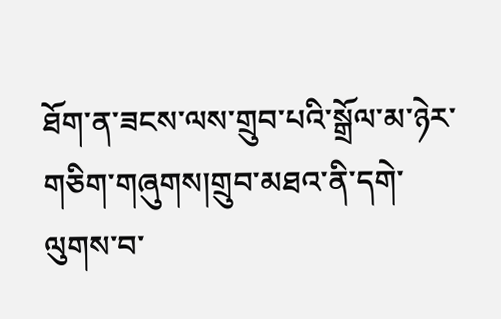ཐོག་ན་ཟངས་ལས་གྲུབ་པའི་སྒྲོལ་མ་ཉེར་གཅིག་གཞུགས།གྲུབ་མཐའ་ནི་དགེ་ལུགས་བ་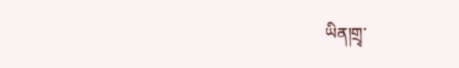ཡིན།གྲྭ་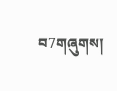བ7གཞུགས།